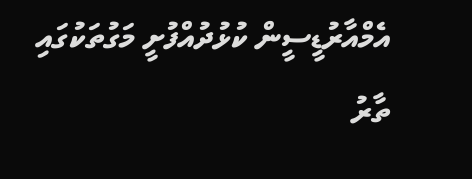އެމްއާރުޑީސީން ކުޅުދުއްފުށީ މަގުތަކުގައި ތާރު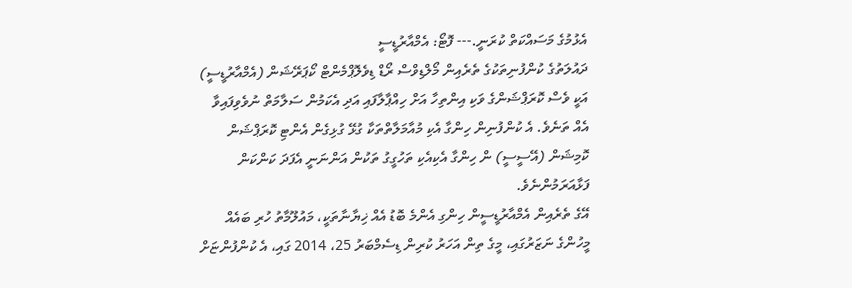އެޅުމުގެ މަސައްކަތް ކުރަނީ.--- ފޮޓޯ: އެމްއާރުޑީސީ
ދައުލަތުގެ ކުންފުނިތަކުގެ ތެރެއިން މޯލްޑިވްސް ރޯޑް ޑިވެލޮޕްމެންޓް ކޯޕަރޭޝަން (އެމްއާރުޑީސީ) އަކީ ވެސް ކޮރަޕްޝަންގެ ވަކި އިންތިހާ އަށް ހިއްޕާލާފައި އަދި އެކަމުން ސަލާމަތް ނުވެވިފައިވާ އެއް ތަނެވެ. އެ ކުންފުނިން ހިންގާ އެކި މުއާމަލާތްތަކާ ގުޅޭ ގުޅިގެން އެންޓި ކޮރަޕްޝަން ކޮމިޝަން (އޭސީސީ) ން ހިންގާ އެކިއެކި ތަހުގީގު ތަކުން އަންނަނީ އެފަދަ ކަންކަން ފަޅާއަރަމުންނެވެ.
އޭގެ ތެރެއިން އެމްއާރުޑީސީން ހިންގި އެންމެ ބޮޑު އެއް ޚިޔާނާތަކީ، މައުލޫމާތު ހުރި ބައެއް މީހުންގެ ނަޒަރުގައި، މީގެ ތިން އަހަރު ކުރިން ޑިސެމްބަރު 25، 2014 ގައި، އެ ކުންފުންޏަށް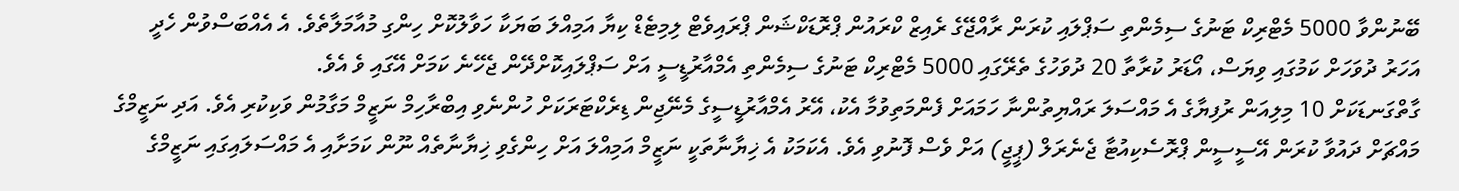ބޭނުންވާ 5000 މެޓްރިކް ޓަނުގެ ސިމެންތި ސަޕްލައި ކުރަން ރާއްޖޭގެ ރެއިޒް ކްރައުން ޕްރޮޑަކްޝަން ޕްރައިވެޓް ލިމިޓެޑް ކިޔާ އަމިއްލަ ބަޔަކާ ހަވާލުކޮށް ހިންގި މުއާމަލާތެވެ. އެ އެއްބަސްވުން ހެދީ އަހަރު ދުވަހަށް ކަމުގައި ވިޔަސް، އޯޑަރު ކުރާތާ 20 ދުވަހުގެ ތެރޭގައި 5000 މެޓްރިކް ޓަނުގެ ސިމެންތި އެމްއާރުޑީސީ އަށް ސަޕްލައިކޮށްދޭން ޖެހޭނެ ކަމަށް އޭގައި ވެ އެވެ.
ގާތްގަނޑަކަށް 10 މިލިއަން ރުފިޔާގެ އެ މައްސަލަ ރައްޔިތުންނާ ހަމައަށް ފެންމަތިވުމާ އެކު، އޭރު އެމްއާރުޑީސީގެ މެނޭޖިން ޑިރެކްޓަރަކަށް ހުންނެވި އިބްރާހިމް ނަޒީމް މަގާމުން ވަކިކުރި އެވެ. އަދި ނަޒީމްގެ މައްޗަށް ދައުވާ ކުރަން އޭސީސީން ޕްރޮސެކިއުޓާ ޖެނެރަލް (ޕީޖީ) އަށް ވެސް ފޮނުވި އެވެ. އެކަމަކު އެ ޚިޔާނާތަކީ ނަޒީމް އަމިއްލަ އަށް ހިންގެވި ޚިޔާނާތެއް ނޫން ކަމަށާއި އެ މައްސަލައިގައި ނަޒީމްގެ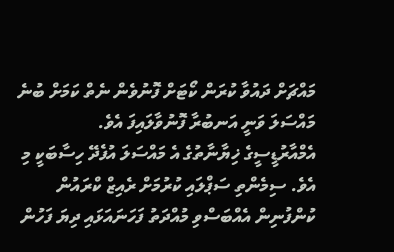މައްޗަށް ދައުވާ ކުރަން ކޯޓަށް ފޮނުވެން ނެތް ކަމަށް ބުނެ މައްސަލަ ވަނީ އަނބުރާ ފޮނުވާލައިފަ އެވެ.
އެމްއާރުޑީސީގެ ޚިޔާނާތުގެ އެ މައްސަލަ އުފެދޭ ހިސާބަކީ މި އެވެ. ސިމެންތި ސަޕްލައި ކުރުމަށް ރެއިޒް ކްރައުން ކުންފުނިން އެއްބަސްވި މުއްދަތު ފަހަނައަޅައި ދިޔަ ފަހުން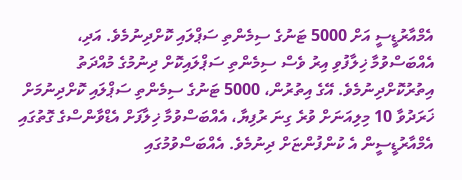އެމްއާރުޑީސީ އަށް 5000 ޓަނުގެ ސިމެންތި ސަޕްލައި ކޮށްދިނުމެވެ. އަދި، އެއްބަސްވުމާ ޚިލާފުވި އިރު ވެސް ސިމެންތި ސަޕްލައިކޮށް ދިނުމުގެ މުއްދަތު އިތުރުކޮށްދިނުމެވެ. އޭގެ އިތުރުން، 5000 ޓަނުގެ ސިމެންތި ސަޕްލައި ކޮށްދިނުމަށް ޚަރަދުވާ 10 މިލިއަނަށް ވުރެ ގިނަ ރުފިޔާ، އެއްބަސްވުމާ ޚިލާފަށް އެޑްވާންސްގެ ގޮތުގައި އެމްއާރުޑީސީން އެ ކުންފުންޏަށް ދިނުމެވެ. އެއްބަސްވުމުގައި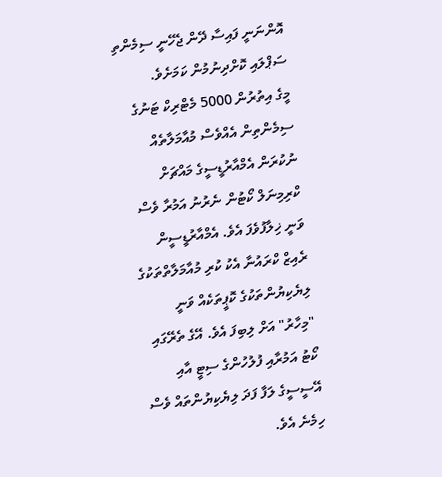އޮންނަނީ ފައިސާ ދޭން ޖެހޭނީ ސިމެންތި ސަޕްލައި ކޮށްދިނުމުން ކަމަށެވެ.
މީގެ އިތުރުން 5000 މެޓްރިކް ޓަނުގެ ސިމެންތިން އެއްވެސް މުއާމަލާތެއް ނުކުރަން އެމްއާރުޑީސީގެ މައްޗަށް ކްރިމިނަލް ކޯޓުން ނެރުނު އަމުރާ ވެސް ވަނީ ޚިލާފުވެފަ އެވެ. އެމްއާރުޑީސީން ރެއިޒް ކްރައުނާ އެކު ކުރި މުއާމަލާތްތަކުގެ ލިޔެކިޔުންތަކުގެ ކޮޕީތަކެއް ވަނީ "މިހާރު" އަށް ލިބިފަ އެވެ. އޭގެ ތެރޭގައި ކޯޓު އަމުރާއި ފުލުހުންގެ ސިޓީ އާއި އޭސީސީގެ ލަފާ ފަދަ ލިޔެކިޔުންތައް ވެސް ހިމެނެ އެވެ.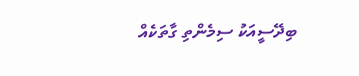ބިދޭސީއަކު ސިމެންތި ގާތަކެއް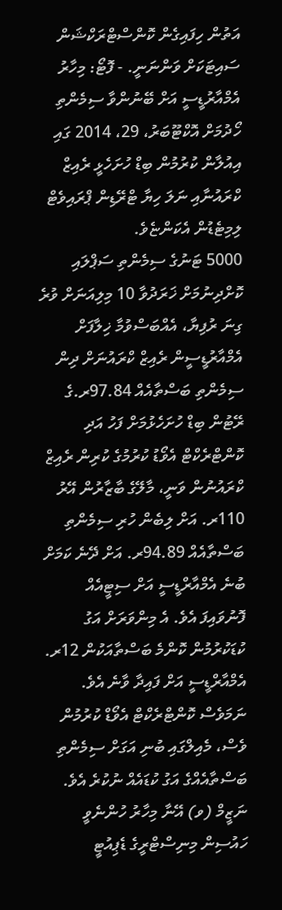އަތުން ހިފައިގެން ކޮންސްޓްރަކްޝަން ސައިޓަކަށް ވަންނަނީ. - ފޮޓޯ: މިހާރު
އެމްއާރުޑީސީ އަށް ބޭނުންވާ ސިމެންތި ހޯދުމަށް އޮކްޓޫބަރު، 29، 2014 ގައި އިއުލާން ކުރުމުން ބިޑް ހުށަހެޅީ ރެއިޒް ކްރައުނާއި ނަލަ ހިޔާ ޓްރޭޑިން ޕްރައިވެޓް ލިމިޓެޑުން އެކަންޏެވެ.
5000 ޓަނުގެ ސިމެންތި ސަޕްލައި ކޮށްދިނުމަށް ޚަރަދުވާ 10 މިލިއަނަށް ވުރެ ގިނަ ރުފިޔާ، އެއްބަސްވުމާ ޚިލާފަށް އެމްއާރުޑީސީން ރެއިޒް ކްރައުނަށް ދިން
ސިމެންތި ބަސްތާއެއް 97.84ރ.ގެ ރޭޓުން ބިޑް ހުށަހެޅުމަށް ފަހު އަދި ކޮންޓްރެކްޓް އެވޯޑު ކުރުމުގެ ކުރިން ރެއިޒް ކްރައުނުން ވަނީ، މާލޭގެ ބާޒާރުން އޭރު 110ރ. އަށް ލިބެން ހުރި ސިމެންތި ބަސްތާއެއް 94.89ރ. އަށް ދޭނެ ކަމަށް ބުނެ އެމްއާރްޑީސީ އަށް ސިޓީއެއް ފޮނުވައިފަ އެވެ. އެ މިންވަރަށް އަގު ކުޑަކުރުމުން ކޮންމެ ބަސްތާއަކުން 12ރ. އެމްއާރްޑީސީ އަށް ފައިދާ ވާނެ އެވެ. ނަމަވެސް ކޮންޓްރެކްޓް އެވޯޑް ކުރުމުން ވެސް، މެއިލްގައި ބުނި އަގަށް ސިމެންތި ބަސްތާއެއްގެ އަގު ކުޑައެއް ނުކުރެ އެވެ.
ނަޒީމް (ވ) އޭނާ މިހާރު ހުންނެވީ ހައުސިން މިނިސްޓްރީގެ ޑެޕިއުޓީ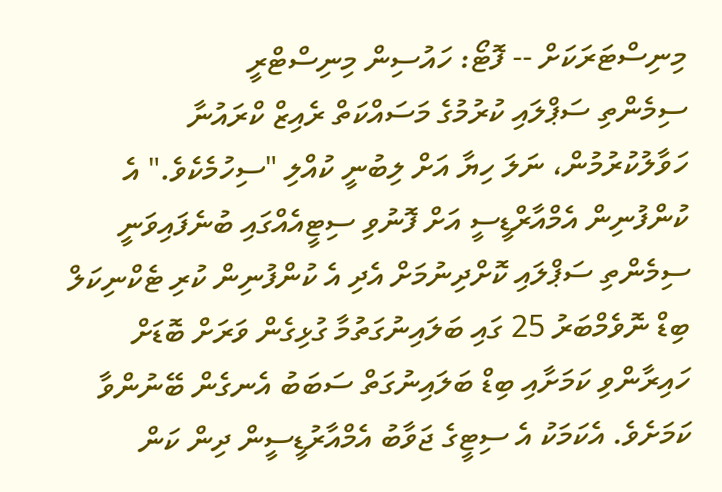މިނިސްޓަރަކަށް -- ފޮޓޯ: ހައުސިން މިނިސްޓްރީ
ސިމެންތި ސަޕްލައި ކުރުމުގެ މަސައްކަތް ރެއިޒް ކްރައުނާ ހަވާލުކުރުމުން، ނަލަ ހިޔާ އަށް ލިބުނީ ކުއްލި "ސިހުމެކެވެ." އެ ކުންފުނިން އެމްއާރްޑީސީ އަށް ފޮނުވި ސިޓީއެއްގައި ބުނެފައިވަނީ ސިމެންތި ސަޕްލައި ކޮށްދިނުމަށް އެދި އެ ކުންފުނިން ކުރި ޓެކްނިކަލް ބިޑް ނޮވެމްބަރު 25 ގައި ބަލައިނުގަތުމާ ގުޅިގެން ވަރަށް ބޮޑަށް ހައިރާންވި ކަމަށާއި ބިޑް ބަލައިނުގަތް ސަބަބު އެނގެން ބޭނުންވާ ކަމަށެވެ. އެކަމަކު އެ ސިޓީގެ ޖަވާބު އެމްއާރުޑީސީން ދިން ކަން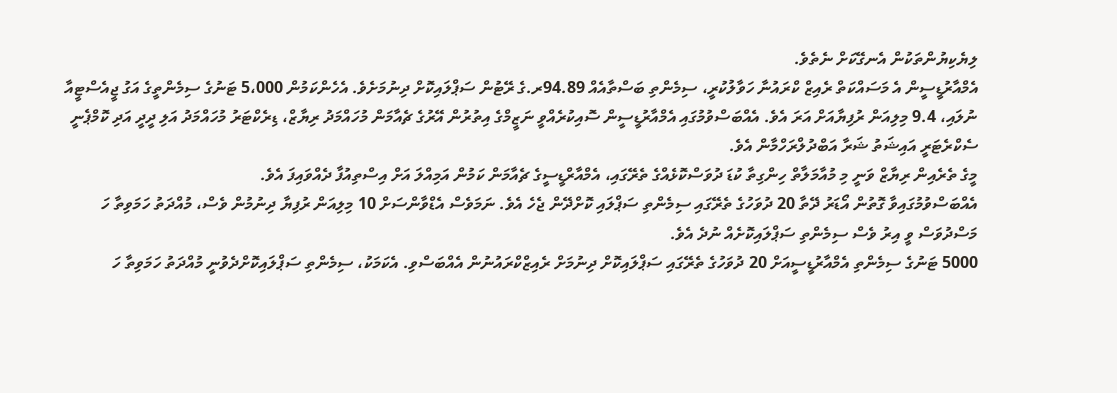ލިޔެކިޔުންތަކުން އެނގޭކަށް ނެތެވެ.
އެމްއާރުޑީސީން އެ މަސައްކަތް ރެއިޒް ކްރައުނާ ހަވާލުކުރީ، ސިމެންތި ބަސްތާއެއް 94.89ރ.ގެ ރޭޓުން ސަޕްލައިކޮށް ދިނުމަށެވެ. އެހެންކަމުން 5،000 ޓަނުގެ ސިމެންތީގެ އަގު ޖީއެސްޓީއާ ނުލައި، 9.4 މިލިއަން ރުފިޔާއަށް އަރަ އެވެ. އެއްބަސްވުމުގައި އެމްއާރުޑީސީން ސޮއިކުރެއްވީ ނަޒީމްގެ އިތުރުން އޭރުގެ ޗެއާމަން މުހައްމަދު ރިޔާޒް، ޑިރެކްޓަރު މުހައްމަދު އަލި ދީދީ އަދި ކޮމްޕެނީ ސެކްރެޓަރީ އައިޝަތު ޝަރާ އަބްދުލްރަހްމާން އެވެ.
މީގެ ތެރެއިން ރިޔާޒް ވަނީ މި މުއާމަލާތް ހިންގިތާ ކުޑަ ދުވަސްކޮޅެއްގެ ތެރޭގައި، އެމްއާރްޑީސީގެ ޗެއާމަން ކަމުން އަމިއްލަ އަށް އިސްތިއުފާ ދެއްވައިފަ އެވެ.
އެއްބަސްވުމުގައިވާ ގޮތުން އޯޑަރު ދޭތާ 20 ދުވަހުގެ ތެރޭގައި ސިމެންތި ސަޕްލައި ކޮށްދޭން ޖެހެ އެވެ. ނަމަވެސް އެޑްވާންސަށް 10 މިލިއަން ރުފިޔާ ދިނުމުން ވެސް، މުއްދަތު ހަމަވިތާ ހަ މަސްދުވަސް ވީ އިރު ވެސް ސިމެންތި ސަޕްލައިކޮށެއް ނުދެ އެވެ.
5000 ޓަނުގެ ސިމެންތި އެމްއާރުޑީސީއަށް 20 ދުވަހުގެ ތެރޭގައި ސަޕްލައިކޮށް ދިނުމަށް ރެއިޒްކްރައުނުން އެއްބަސްވި. އެކަމަކު، ސިމެންތި ސަޕްލައިކޮށްދެވުނީ މުއްދަތު ހަމަވިތާ ހަ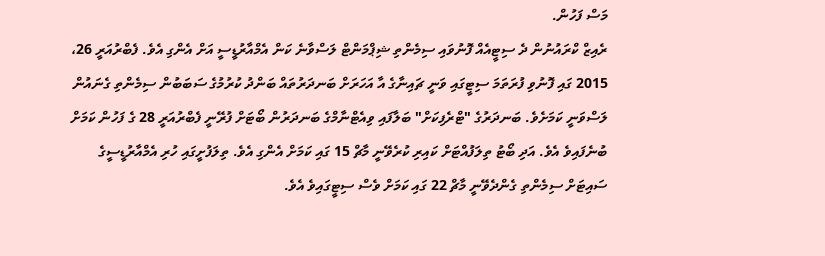މަސް ފަހުން.
ރެއިޒް ކްރައުނުން ދެ ސިޓީއެއް ފޮނުވައި ސިމެންތި ޝިޕްމަންޓް ލަސްވާނެ ކަން އެމްއާރުޑީސީ އަށް އެންގި އެވެ. ފެބްރުއަރީ 26، 2015 ގައި ފޮނުވި ފުރަތަމަ ސިޓީގައި ވަނީ ޗައިނާގެ އާ އަހަރަށް ބަނދަރުތައް ބަންދު ކުރުމުގެ ސަބަބުން ސިމެންތި ގެނައުން ލަސްވަނީ ކަމަށެވެ. ބަނދަރުގެ "ޓްރެފިކަށް" ބަލާފައި ވިއެޓްނާމްގެ ބަނދަރުން ބޯޓަށް ފުރޭނީ ފެބްރުއަރީ 28 ގެ ފަހުން ކަމަށް ބުނެފައިވެ އެވެ. އަދި ބޯޓު ތިލަފުއްޓަށް ކައިރި ކުރެވޭނީ މާޗް 15 ގައި ކަމަށް އެންގި އެވެ. ތިލަފުށީގައި ހުރި އެމްއާރުޑީސީގެ ސައިޓަށް ސިމެންތި ގެންދެވޭނީ މާޗް 22 ގައި ކަމަށް ވެސް ސިޓީގައިވެ އެވެ.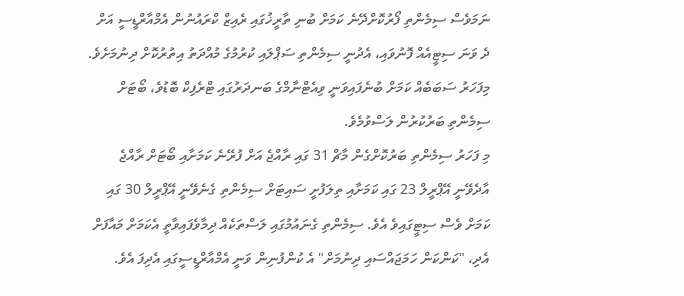ނަމަވެސް ސިމެންތި ފޯރުކޮށްދޭނެ ކަމަށް ބުނި ތާރީޚުގައި ރެއިޒް ކްރައުނުން އެމްއާރްޑީސީ އަށް ދެ ވަނަ ސިޓީއެއް ފޮނުވައި، އެދުނީ ސިމެންތި ސަޕްލައި ކުރުމުގެ މުއްދަތު އިތުރުކޮށް ދިނުމަށެވެ. މިފަހަރު ސަބަބެއް ކަމަށް ބުނެފައިވަނީ ވިއެޓްނާމްގެ ބަނދަރުގައި ޓްރެފިކް ބޮޑުވެ، ބޯޓަށް ސިމެންތި ބަރުކުރުން ލަސްވުމެވެ.
މި ފަހަރު ސިމެންތި ބަރުކޮށްގެން މާޗް 31 ގައި ރާއްޖެ އަށް ފުރޭނެ ކަމަށާއި ބޯޓަށް ރާއްޖެ އާދެވޭނީ އޭޕްރީލް 23 ގައި ކަމަށާއި ތިލަފުށީ ސައިޓަށް ސިމެންތި ގެނެވޭނީ އޭޕްރީލް 30 ގައި ކަމަށް ވެސް ސިޓީގައިވެ އެވެ. ސިމެންތި ގެނައުމުގައި ލަސްތަކެއް ދިމާވެފައިވާތީ އެކަމަށް މައާފަށް އެދި، "ކަންކަން ހަމަޖައްސައި ދިނުމަށް" އެ ކުންފުނިން ވަނީ އެމްއާރްޑީސީގައި އެދިފަ އެވެ.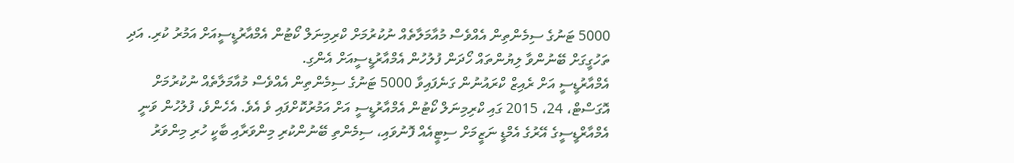5000 ޓަނުގެ ސިމެންތިން އެއްވެސް މުއާމަލާތެއް ނުކުރުމަށް ކްރިމިނަލް ކޯޓުން އެމްއާރުޑީސީއަށް އަމުރު ކުރި. އަދި ތަހުގީގަށް ބޭނުންވާ ލިޔުންތައް ހޯދަން ފުލުހުން އެމްއާރުޑީސީއަށް އެންގި.
އެމްއާރުޑީސީ އަށް ރެއިޒް ކްރައުނުން ގަނެފައިވާ 5000 ޓަނުގެ ސިމެންތިން އެއްވެސް މުއާމަލާތެއް ނުކުރުމަށް އޮގަސްޓް، 24، 2015 ގައި ކްރިމިނަލް ކޯޓުން އެމްއާރުޑީސީ އަށް އަމުރުކޮށްފައި ވެ އެވެ. އެހެންވެ، ފުލުހުން ވަނީ އެމްއާރްޑީސީގެ އޭރުގެ އެމްޑީ ނަޒީމަށް ސިޓީއެއް ފޮނުވައި، ސިމެންތި ބޭނުންކުރި މިންވަރާއި ބާކީ ހުރި މިންވަރު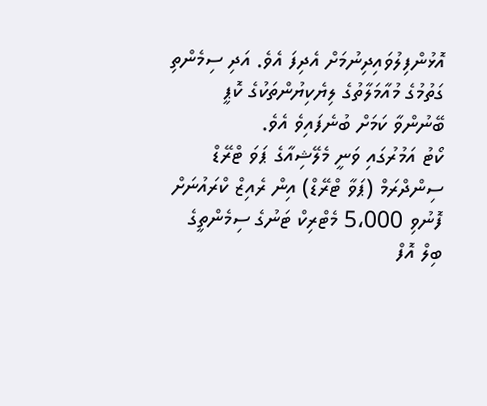އޮޅުންފިލުވައިދިނުމަށް އެދިފަ އެވެ. އަދި ސިމެންތި ގަތުމުގެ މުއާމަލާތުގެ ލިޔެކިޔުންތަކުގެ ކޮޕީ ބޭނުންވާ ކަމަށް ބުނެފައިވެ އެވެ.
ކޯޓު އަމުރުގައި ވަނީ މެލޭޝިއާގެ ޕަވަ ޓްރޭޑް ސިންދްރަމް (ޕަވާ ޓްރޭޑް) އިން ރެއިޒް ކްރައުނަށް ފޮނުވި 5،000 މެޓްރިކް ޓަނުގެ ސިމެންތީގެ ބިލް އޮފް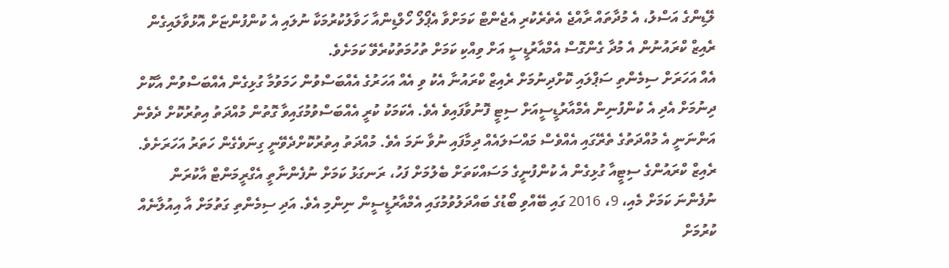ލޭޑިންގެ އަސްލު، އެ މުދާތައް ރާއްޖެ އެތެރެކުރި އެޖެންޓް ކަމަށްވާ އެޕޯލޯ ހޯލްޑިންއާ ހަވާލުކުރުމަކާ ނުލައި އެ ކުންފުންޏަށް އޮޅުވާލައިގެން ރެއިޒް ކްރައުނުން އެ މުދާ ގެންގޮސް އެމްއާރުޑީސީ އަށް ވިއްކި ކަމަށް ތުހުމަތުކުރެވޭ ކަމަށެވެ.
އެއް އަހަރަށް ސިމެންތި ސަޕްލައި ކޮށްދިނުމަށް ރެއިޒް ކްރައުނާ އެކު ވި އެއް އަހަރުގެ އެއްބަސްވުން ހަމަވުމާ ގުޅިގެން އެއްބަސްވުން އާކޮށް ދިނުމަށް އެދި އެ ކުންފުނިން އެމްއާރުޑީސީއަށް ސިޓީ ފޮނުވާފައިވެ އެވެ. އެކަމަކު ކުރީ އެއްބަސްވުމުގައިވާ ގޮތުން މުއްދަތު އިތުރުކޮށް ދެވެން އަންނަނީ އެ މުއްދަތުގެ ތެރޭގައި އެއްވެސް މައްސަލައެއް ދިމާފައި ނުވާ ނަމަ އެވެ. މުއްދަތު އިތުރުކޮށްދެވޭނީ ގިނަވެގެން ހަތަރު އަހަރަށެވެ.
ރެއިޒް ކްރައުންގެ ސިޓީއާ ގުޅިގެން އެ ކުންފުނީގެ މަސައްކަތަށް ބެލުމަށް ފަހު، ރަނގަޅު ކަމަށް ނުފެންނާތީ އެގްރީމަންޓް އާކުރަން ނުފެންނަ ކަމަށް މެއި، 9، 2016 ގައި ބޭއްވި ބޯޑުގެ ބައްދަލުވުމުގައި އެމްއާރުޑީސީން ނިންމި އެވެ. އަދި ސިމެންތި ގަތުމަށް އާ އިއުލާނެއް ކުރުމަށް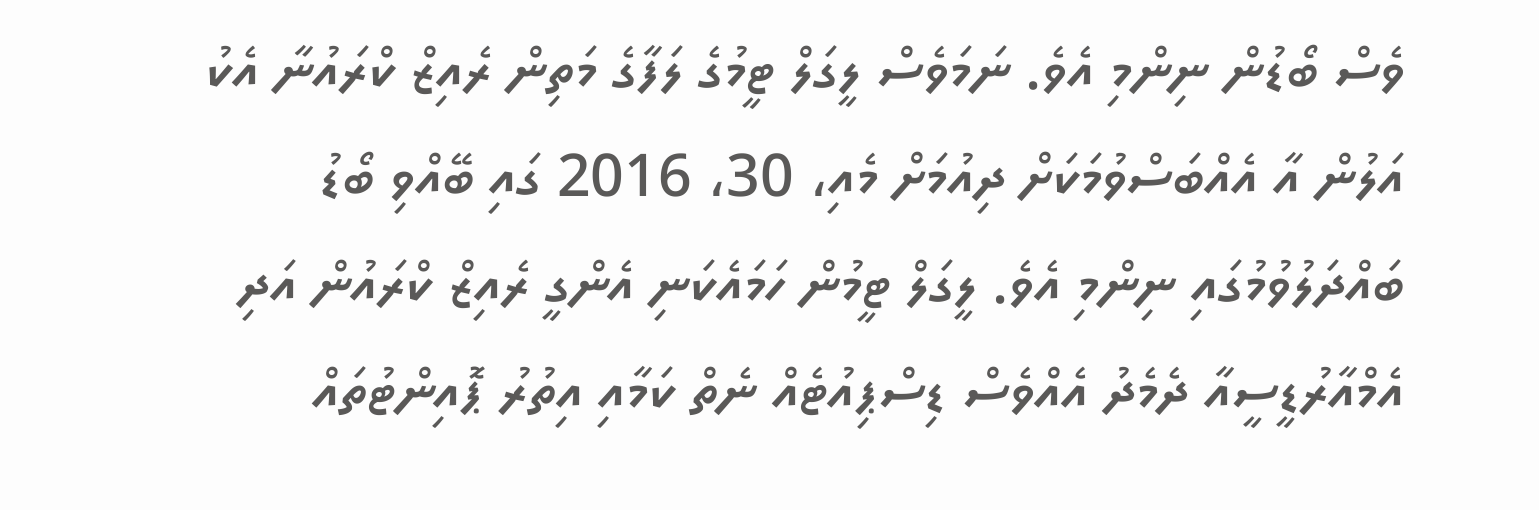ވެސް ބޯޑުން ނިންމި އެވެ. ނަމަވެސް ލީގަލް ޓީމުގެ ލަފާގެ މަތިން ރެއިޒް ކްރައުނާ އެކު އަލުން އާ އެއްބަސްވުމަކަށް ދިއުމަށް މެއި، 30، 2016 ގައި ބޭއްވި ބޯޑު ބައްދަލުވުމުގައި ނިންމި އެވެ. ލީގަލް ޓީމުން ހަމައެކަނި އެންގީ ރެއިޒް ކްރައުން އަދި އެމްއާރުޑީސީއާ ދެމެދު އެއްވެސް ޑިސްޕިއުޓެއް ނެތް ކަމާއި އިތުރު ޕޮއިންޓުތައް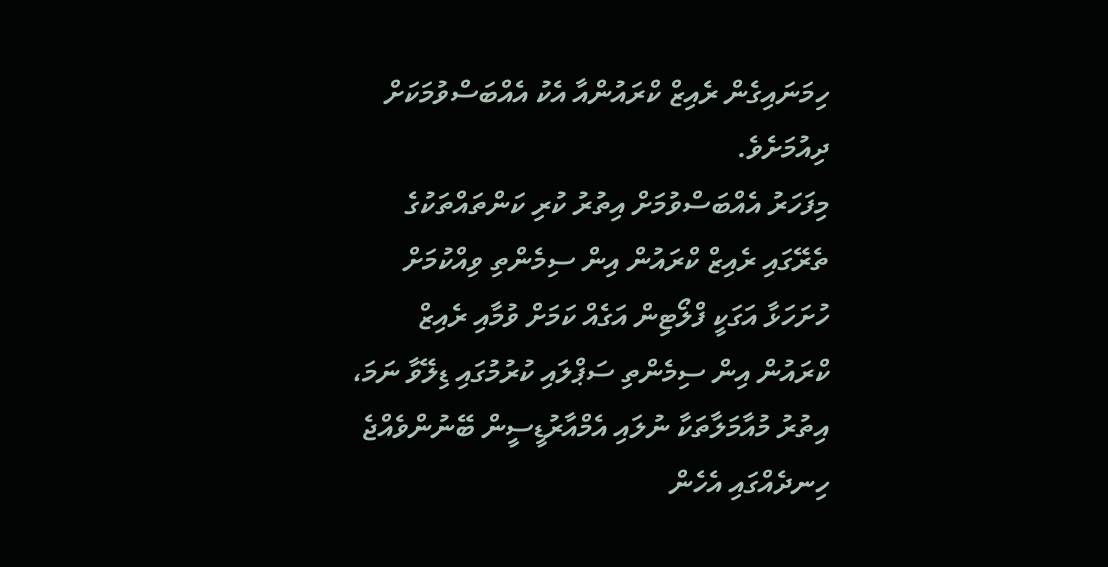ހިމަނައިގެން ރެއިޒް ކްރައުންއާ އެކު އެއްބަސްވުމަކަށް ދިއުމަށެވެ.
މިފަހަރު އެއްބަސްވުމަށް އިތުރު ކުރި ކަންތައްތަކުގެ ތެރޭގައި ރެއިޒް ކްރައުން އިން ސިމެންތި ވިއްކުމަށް ހުށަހަޅާ އަގަކީ ފްލޯޓިން އަގެއް ކަމަށް ވުމާއި ރެއިޒް ކްރައުން އިން ސިމެންތި ސަޕްލައި ކުރުމުގައި ޑިލޭވާ ނަމަ، އިތުރު މުއާމަލާތަކާ ނުލައި އެމްއާރުޑީސީން ބޭނުންވެއްޖެ ހިނދެއްގައި އެހެން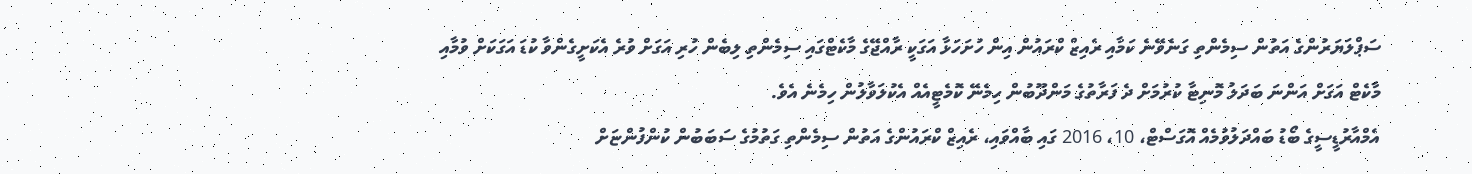ސަޕްލަޔަރުންގެ އަތުން ސިމެންތި ގަނެވޭނެ ކަމާއި ރެއިޒް ކްރައުން އިން ހުށަހަޅާ އަގަކީ ރާއްޖޭގެ މާކެޓްގައި ސިމެންތި ލިބެން ހުރި އަގަށް ވުރެ އެކަށީގެންވާ ކުޑަ އަގަކަށް ވުމާއި މާކެޓް އަގަށް އަންނަ ބަދަލު މޮނިޓާ ކުރުމަށް ދެ ފަރާތުގެ މަންދޫބުން ހިމެނޭ ކޮމެޓީއެއް އެކުލަވާލުން ހިމެނެ އެވެ.
އެމްއާރުޑީސީގެ ބޯޑު ބައްދަލުވުމެއް އޮގަސްޓް، 10، 2016 ގައި ބާއްވައި، ރެއިޒް ކްރައުންގެ އަތުން ސިމެންތި ގަތުމުގެ ސަބަބުން ކުންފުންޏަށް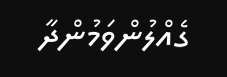ގެއްލުންވަމުންދާ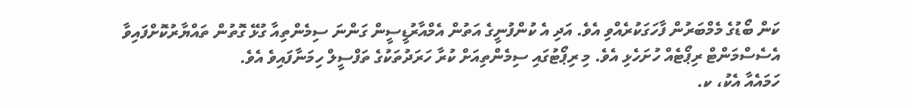ކަން ބޯޑުގެ މެމްބަރުން ފާހަގަކުރެއްވި އެވެ. އަދި އެ ކުންފުނީގެ އަތުން އެމްއާރުޑީސީން ގަންނަ ސިމެންތިއާ ގުޅޭ ގޮތުން ތައްޔާރުކޮށްފައިވާ އެސެސްމަންޓް ރިޕޯޓެއް ހުށަހެޅި އެވެ. މި ރިޕޯޓުގައި ސިމެންތިއަށް ކުރާ ހަރަދުތަކުގެ ތަފްސީލް ހިމަނާފައިވެ އެވެ.
ހަމައެއާ އެކު، ކ.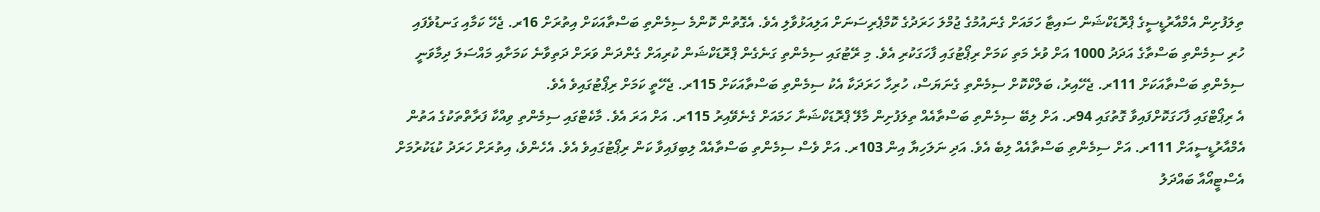ތިލަފުށިން އެމްއާރުޑީސީގެ ޕްރޮޑަކްޝަން ސައިޓާ ހަމައަށް ގެނައުމުގެ ޖުމްލަ ހަރަދުގެ ކޮމްޕެރިސަނަށް އަލިއަޅުވާލި އެވެ. އެގޮތުން ކޮންމެ ސިމެންތި ބަސްތާއަކަށް އިތުރަށް 16ރ. ޖެހޭ ކަމާއި ގަނޑުވެފައި ހުރި ސިމެންތި ބަސްތާގެ އަދަދު 1000 އަށް ވުރެ މަތި ކަމަށް ރިޕޯޓުގައި ފާހަގަކުރި އެވެ. މި ރޭޓުގައި ސިމެންތި ގަނެގެން ޕްރޮޑަކްޝަން ކުރިއަށް ގެންދަން ވަރަށް ދަތިވާނެ ކަމަށާއި މައްސަލަ ދިމާވަނީ ސިމެންތި ބަސްތާއަކަށް 111ރ. ޖެހޭއިރު، ބަލްކްކޮށް ސިމެންތި ގެނަޔަސް، ހުރިހާ ހަރަދަކާ އެކު ސިމެންތި ބަސްތާއަކަށް 115ރ. ޖެހޭތީ ކަމަށް ރިޕޯޓުގައިވެ އެވެ.
އެ ރިޕޯޓްގައި ފާހަގަކޮށްފައިވާ ގޮތުގައި 94ރ. އަށް ލިބޭ ސިމެންތި ބަސްތާއެއް ތިލަފުށިން މާލޭ ޕްރޮޑަކްޝަނާ ހަމައަށް ގެނެވޭއިރު 115ރ. އަށް އަރަ އެވެ. މާކެޓްގައި ސިމެންތި ވިއްކާ ފަރާތްތަކުގެ އަތުން އެމްއާރުޑީސީއަށް 111ރ. އަށް ސިމެންތި ބަސްތާއެއް ލިބެ އެވެ. އަދި ނަލަހިޔާ އިން 103ރ. އަށް ވެސް ސިމެންތި ބަސްތާއެއް ލިބިފައިވާ ކަން ރިޕޯޓުގައިވެ އެވެ. އެހެންވެ، އިތުރަށް ހަރަދު ކުޑަކުރުމަށް އެސްޓީއޯއާ ބައްދަލު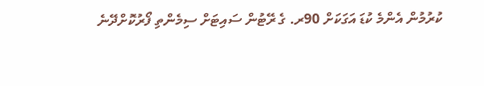ކުރުމުން އެންމެ ކުޑަ އަގަކަށް 90ރ. ގެ ރޭޓުން ސައިޓަށް ސިމެންތި ފޯރުކޮށްދޭނެ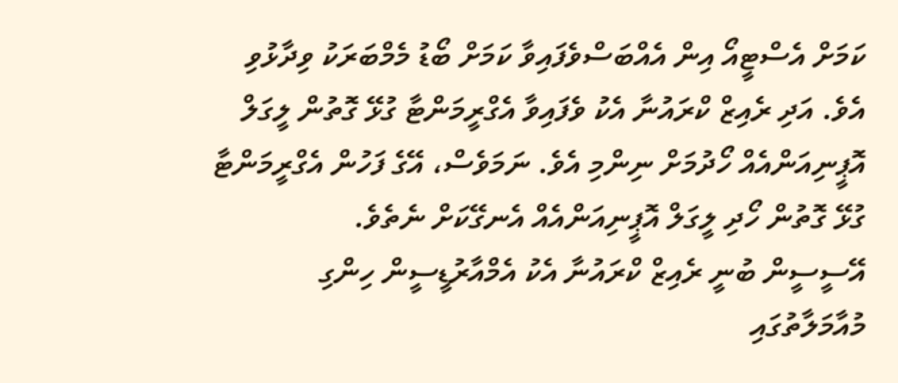ކަމަށް އެސްޓީއޯ އިން އެއްބަސްވެފައިވާ ކަމަށް ބޯޑު މެމްބަރަކު ވިދާޅުވި އެވެ. އަދި ރެއިޒް ކްރައުނާ އެކު ވެފައިވާ އެގްރީމަންޓާ ގުޅޭ ގޮތުން ލީގަލް އޮޕީނިއަންއެއް ހޯދުމަށް ނިންމި އެވެ. ނަމަވެސް، އޭގެ ފަހުން އެގްރީމަންޓާ ގުޅޭ ގޮތުން ހޯދި ލީގަލް އޮޕީނިއަންއެއް އެނގޭކަށް ނެތެވެ.
އޭސީސީން ބުނީ ރެއިޒް ކްރައުނާ އެކު އެމްއާރުޑީސީން ހިންގި މުއާމަލާތުގައި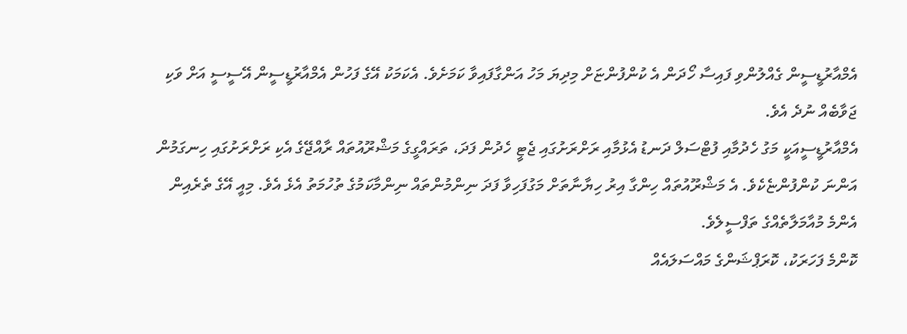އެމްއާރުޑީސީން ގެއްލުންވި ފައިސާ ހޯދަން އެ ކުންފުންޏަށް މިދިޔަ މަހު އަންގާފައިވާ ކަމަށެވެ. އެކަމަކު އޭގެ ފަހުން އެމްއާރުޑީސީން އޭސީސީ އަށް ވަކި ޖަވާބެއް ނުދެ އެވެ.
އެމްއާރުޑީސީއަކީ މަގު ހެދުމާއި ފުޓްސަލް ދަނޑު އެޅުމާއި ރަށްރަށުގައި ޖެޓީ ހެދުން ފަދަ، ތަރައްގީގެ މަޝްރޫއުތައް ރާއްޖޭގެ އެކި ރަށްރަށުގައި ހިނގަމުން އަންނަ ކުންފުންޏެކެވެ. އެ މަޝްރޫއުތައް ހިންގާ އިރު ހިޔާނާތަށް މަގުފަހިވާ ފަދަ ނިންމުންތައް ނިންމާކަމުގެ ތުހުމަތު އެޅެ އެވެ. މިއީ އޭގެ ތެރެއިން އެންމެ މުއާމަލާތެއްގެ ތަފްސީލެވެ.
ކޮންމެ ފަހަރަކު، ކޮރަޕްޝަންގެ މައްސަލައެއް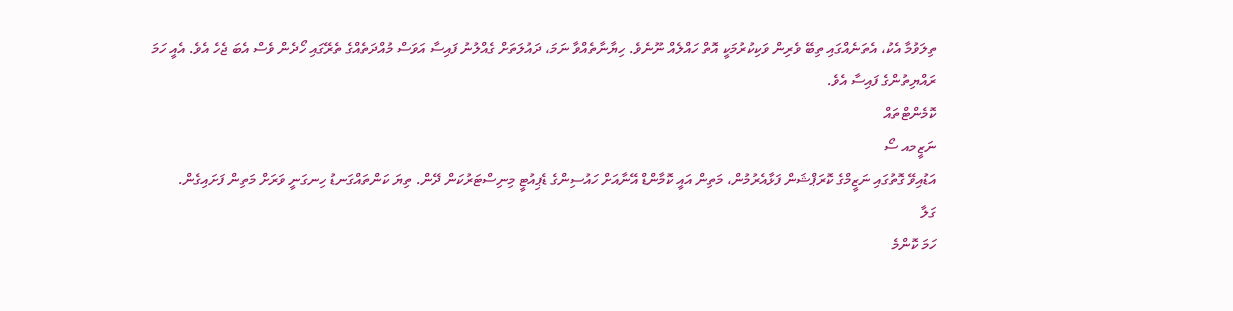ތިލަވުމާ އެކު، އެތަނެއްގައި ތިބޭ ވެރިން ވަކިކުރުމަކީ އޮތް ހައްލެއް ނޫނެވެ. ހިޔާނާތެއްވާ ނަމަ، ދައުލަތަށް ގެއްލުނު ފައިސާ އަވަސް މުއްދަތެއްގެ ތެރޭގައި ހޯދެން ވެސް އެބަ ޖެހެ އެވެ. އެއީ ހަމަ ރައްޔިތުންގެ ފައިސާ އެވެ.
ކޮމެންޓްތައް
ނަޒީމއ ސޯ
އަޑުއިވޭ ގޮތުގައި ނަޒީމްގެ ކޮރަޕްޝަން ފަޅާއެރުމުން، މަތިން އައީ ކޮމާންޑް އޭނާއަށް ހައުސިންގެ ޑެޕިއުޓީ މިނިސްޓަރުކަން ދޭން. ތިޔަ ކަންތައްގަނޑު ހިނގަނީ ވަރަށް މަތިން ފަށައިގެން.
ގަލާ
ހަމަ ކޮންމެ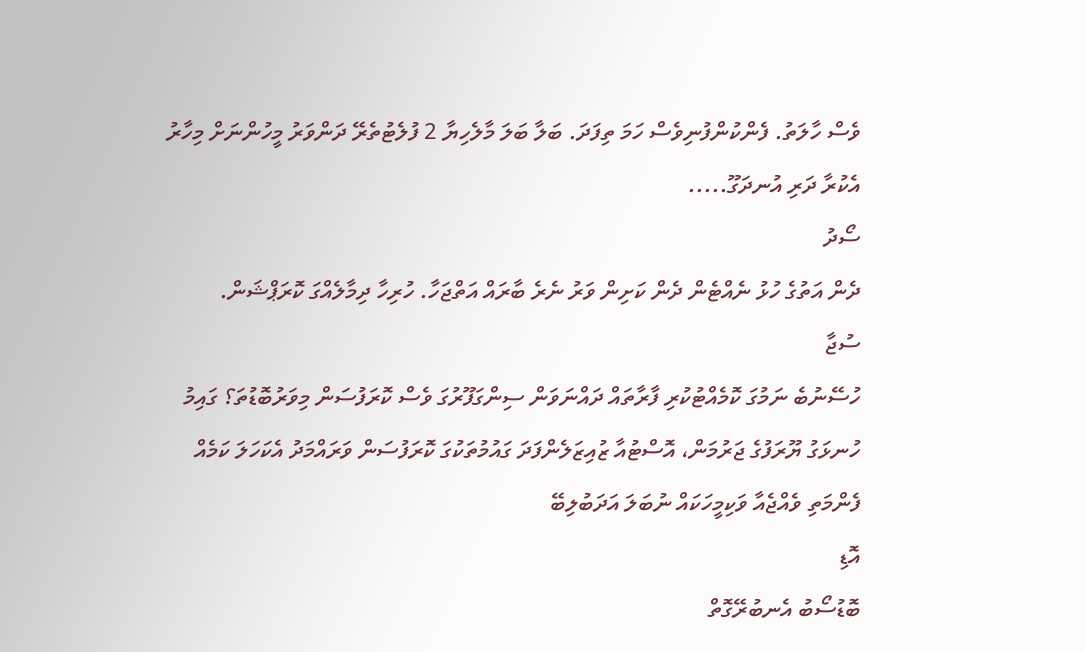ވެސް ހާލަތު. ފެންކުންފުނިވެސް ހަމަ ތިފަދަ. ބަލާ ބަލަ މާލެހިޔާ 2 ފުލެޓުތެރޭ ދަންވަރު މީހުންނަށް މިހާރު އެކުރާ ދަރި އުނދަގޫ.....
ސޯދު
ދެން އަތުގެ ހުޅު ނެއްޓެން ދެން ކަށިން ވަރު ނެރެ ބާރައް އަތްޖަހާ. ހުރިހާ ދިމާލެއްގަ ކޮރަޕްޝަން.
ސުޖާ
ހުސޭނުބެ ނަމުގަ ކޮމެއްޓުކުރި ފާރާތައް ދައްނަވަން ސިންގަފޫރުގަ ވެސް ކޮރަފުސަން މިވަރުބޮޑުތަ؟ ގައިމު ހުނޅަގު ޔޫރަފުގެ ޖަރުމަން، އޮސްޓުއާ ޒުއިޒަލެންފަދަ ގައުމުތަކުގަ ކޮރަފުސަން ވަރައްމަދު އެކަހަލަ ކަމެއް ފެންމަތި ވެއްޖެއާ ވަކިމީހަކައް ނުބަލަ އަދަބުލިބޭ
އޮޑި
ބޮޑުސޯބު އެނބުރޭގޮތް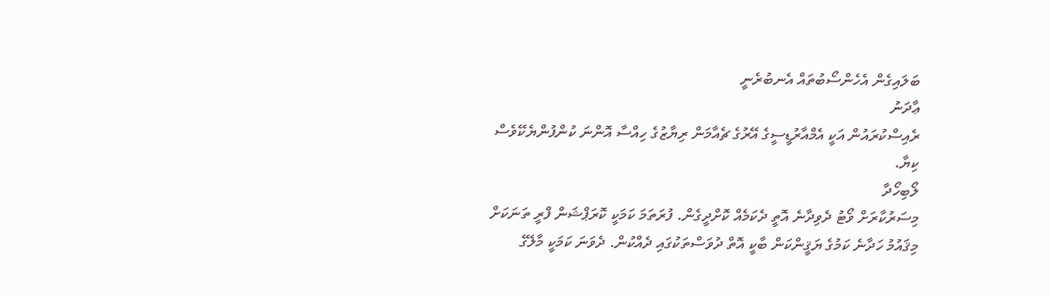ބަލައިގެން އެހެންސޯބުތައް އެނބުރެނީ
ޢާދަނު
ރެއިސްކުރައުން އަކީ އެމްއާރުޑީސީގެ އޭރުގެ ޗެއާމަން ރިޔާޒުގެ ހިއްސާ އޮންނަ ކުންފުންޔެކޭވެސް ކިޔާ.
ލޯބިހޯދާ
މިސަރުކާރަށް ވޯޓު ދެވިދާނެ އޮތީ ދެކަމެއް ކޮށްދީގެން. ފުރަތަމަ ކަމަކީ ކޮރަޕްޝަން ފްރީ ތަނަކަށް މިޤައުމު ހަދާނެ ކަމުގެ ޔަޤީންކަން ބާކީ އޮތް ދުވަސްތަކުގައި ދެއްކުން. ދެވަނަ ކަމަކީ މާލޭގެ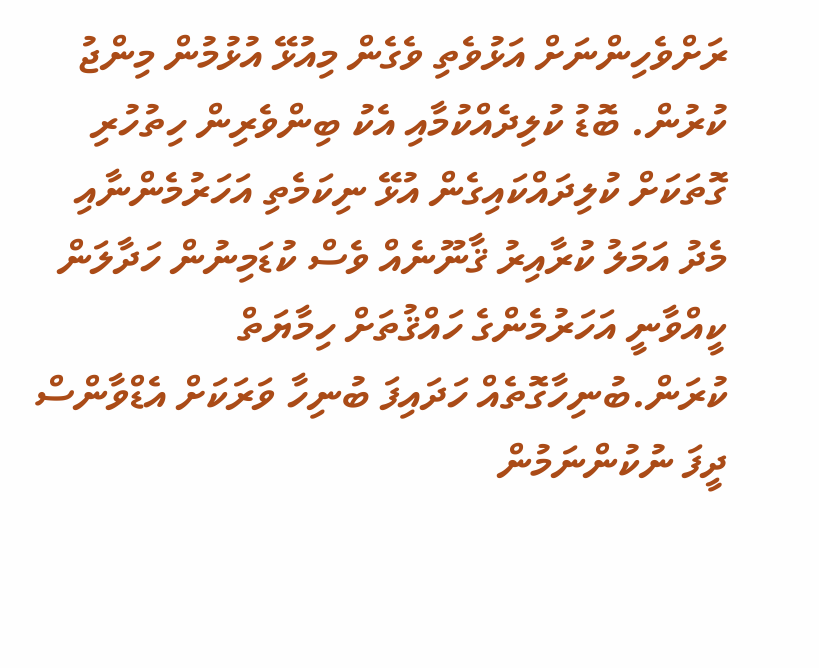ރަށްވެހިންނަށް އަޅުވެތި ވެގެން މިއުޅޭ އުޅުމުން މިންޖު ކުރުން. ބޮޑު ކުލިދެއްކުމާއި އެކު ބިންވެރިން ހިތުހުރި ގޮތަކަށް ކުލިދައްކައިގެން އުޅޭ ނިކަމެތި އަހަރުމެންނާއި މެދު އަމަލު ކުރާއިރު ޤާނޫނެއް ވެސް ކުޑަމިނުން ހަދާލަން ކީއްވާނީ އަހަރުމެންގެ ހައްޤުތަށް ހިމާޔަތް ކުރަން.ބުނިހާގޮތެއް ހަދައިފަ ބުނިހާ ވަރަކަށް އެޑްވާންސް ދީފަ ނުކުންނަމުން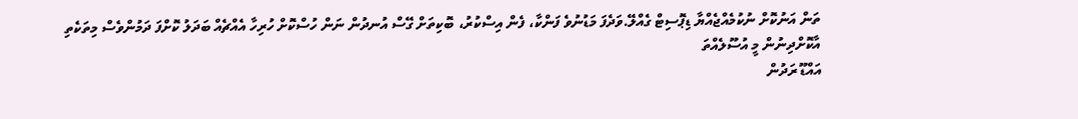ތަން އަނުކޮށް ނުކުމެއްޖެއްޔާ ޑިޕޮސިޓް ގެއްލޭ.ވަދެފަ މަޑުނުވެ ފަންކާ، ފެން އިސްކުރު، ބޮކިތަށް ގޭސް އުނދުން ނަން ހުސްކޮށް ހުރިހާ އެއްޗެއް ބަދަލު ކޮށްފަ ދަމުންވެސް މިތަކެތި އާކޮށްދިނުން މީ އުސޫލެއްތަ
އައްޑޫ ރަދުން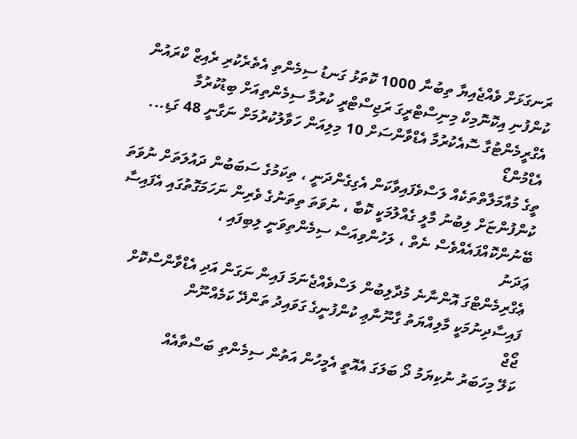ރަނގަޅަށް ވެއްޖެއިޔާ ތިބުނާ 1000 ކޮތަޅު ގަނޑު ސިމެންތި އެތެރެކުރި ރެއިޒް ކްރައުން ކުންފުނި އިކޮނޮމިކް މިނިސްޓްރީގަ ރަޖިސްޓްރީ ކުރުމާ ސިމެންތިއަށް ބިޑުކުރުމާ އެގްރީމެންޓުގާ ސޮއެކުރުމާ އެޑްވާންސަށް 10 މިލިއަން ހަވާލުކުރުމަށް ނަގާނީ 48 ގަޑި...
އެޑްމުންޑޯ
ތީގެ މުއާމަލާތްތަކެއް ލަސްވެފައިވާކަން އެގިގެންދަނީ ، ތިކަމުގެ ސަބަބުން ދައުލަތަށް ނުވަތަ ކުންފުންޏަށް ލިބުނު މާލީ ގެއްލުމަކީ ކޮބާ ، ނުވަތަ ތިތަނުގެ ވެރިން ނަހަމަގޮތުގައި އެފައިސާ ބޭނުންކޮއްފައެއްވެސް ނެތް ، ލަހުންވިއަސް ސިމެންތިވަނީ ލިބިފައި ،
ޢަދަނު
ޢެގްރިމެންޓްގަ އޮންނާނެ މުދާލިބުން ލަސްވެއްޖެނަމަ ފައިން ނަގަން އަދި އެޑްވާންސްކޮށް ފައިސާދިނުމަކީ މާލިއްޔަތު ގާނޫނާޢި ކުންފުނީގެ ގަވައިދު ތަންދޭ ކަމެއްނޫން
ޖޯޖް
ކަލޭ މިހަބަރު ނުކިޔަމު ދޯ ބަލަގަ އެއޮތީ އެމީހުން އަތުން ސިމެންތި ބަސްތާއެއް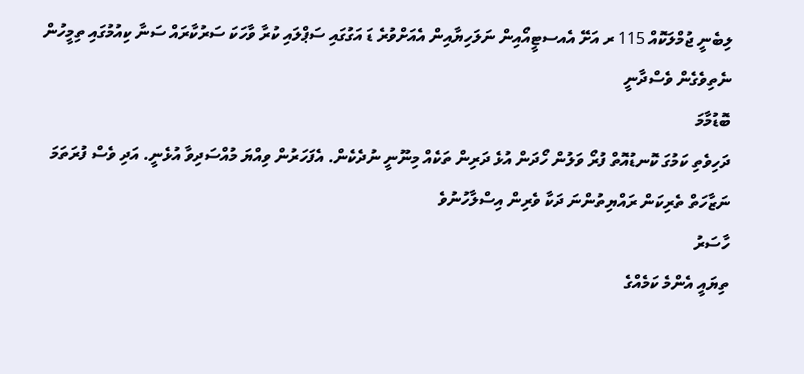ލިބެނީ ޖުމްލަކޮއް 115 ރ އަށޭ އެއސޓީއޯއިން ނަލަހިޔާއިން އެއަށްވުރެ ޑަ އަގުގައި ސަޕްލައި ކުރާ ވާހަކަ ސަރުކާރައް ސަނާ ކިއުމުގައި ތިމީހުން ނެތިވެގެން ވެސްދާނީ
ބޮޑުމާމަ
ދަހިވެތި ކަމުގަ ކޮނޑުއޮތް ފުރޯ ވަލުން ހޯދަން އުޅެ ދަރިން ތަކެއް މިނޫނީ ނުދެކެން. އެފަހަރުން ވިއްޔަ މުއްސަދިވާ އުޅެނީ. އަދި ވެސް ފުރަތަމަ ނަޒާހަތް ތެރިކަން ރައްޔިތުންނަ ދަކާ ވެރިން އިސްލާހުނުވެ
ހާސަރު
ތިޔައީ އެންމެ ކަމެއްގެ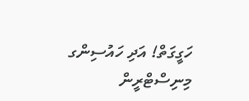ހަގީގަތް! އަދި ހައުސިންގ މިނިސްޓްރީން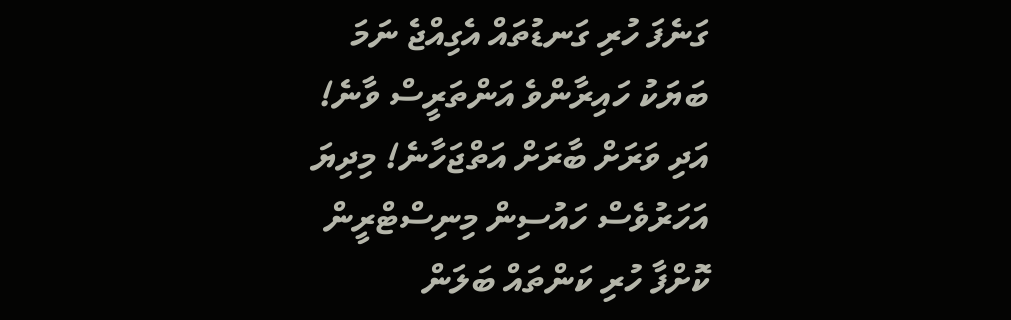ގަނެފަ ހުރި ގަނޑުތައް އެގިއްޖެ ނަމަ ބަޔަކު ހައިރާންވެ އަންތަރީސް ވާނެ! އަދި ވަރަށް ބާރަށް އަތްޖަހާނެ! މިދިޔަ އަހަރުވެސް ހައުސިން މިނިސްޓްރީން ކޮށްފާ ހުރި ކަންތައް ބަލަން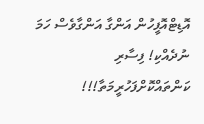އޮޑިޓްއޮފީހުން އަންގާ އަންގާވެސް ހަމަ ނުދެއްކި! ފިސާރި ކަންތައްކޮށްފަހުރީމަތާ!!!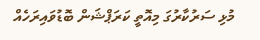މުޅި ސަރުކާރުގަ މިއޮތީ ކަރަޕްޝަން ބޮޑުވައިރަހެއް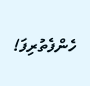ހެންފެތުރިފަ!